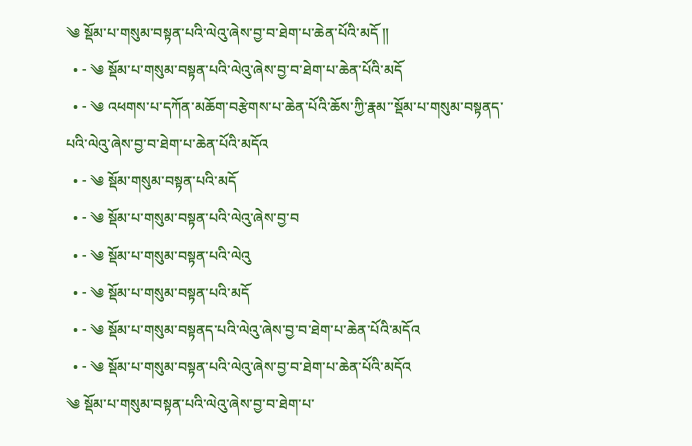༄ སྡོམ་པ་གསུམ་བསྟན་པའི་ལེའུ་ཞེས་བྱ་བ་ཐེག་པ་ཆེན་པོའི་མདོ ༎
  • - ༄ སྡོམ་པ་གསུམ་བསྟན་པའི་ལེའུ་ཞེས་བྱ་བ་ཐེག་པ་ཆེན་པོའི་མདོ
  • - ༄ འཕགས་པ་དཀོན་མཆོག་བརྩེགས་པ་ཆེན་པོའི་ཆོས་ཀྱི་རྣམ་་སྡོམ་པ་གསུམ་བསྟནད་པའི་ལེའུ་ཞེས་བྱ་བ་ཐེག་པ་ཆེན་པོའི་མདོའ
  • - ༄ སྡོམ་གསུམ་བསྟན་པའི་མདོ
  • - ༄ སྡོམ་པ་གསུམ་བསྟན་པའི་ལེའུ་ཞེས་བྱ་བ
  • - ༄ སྡོམ་པ་གསུམ་བསྟན་པའི་ལེའུ
  • - ༄ སྡོམ་པ་གསུམ་བསྟན་པའི་མདོ
  • - ༄ སྡོམ་པ་གསུམ་བསྟནད་པའི་ལེའུ་ཞེས་བྱ་བ་ཐེག་པ་ཆེན་པོའི་མདོའ
  • - ༄ སྡོམ་པ་གསུམ་བསྟན་པའི་ལེའུ་ཞེས་བྱ་བ་ཐེག་པ་ཆེན་པོའི་མདོའ
༄ སྡོམ་པ་གསུམ་བསྟན་པའི་ལེའུ་ཞེས་བྱ་བ་ཐེག་པ་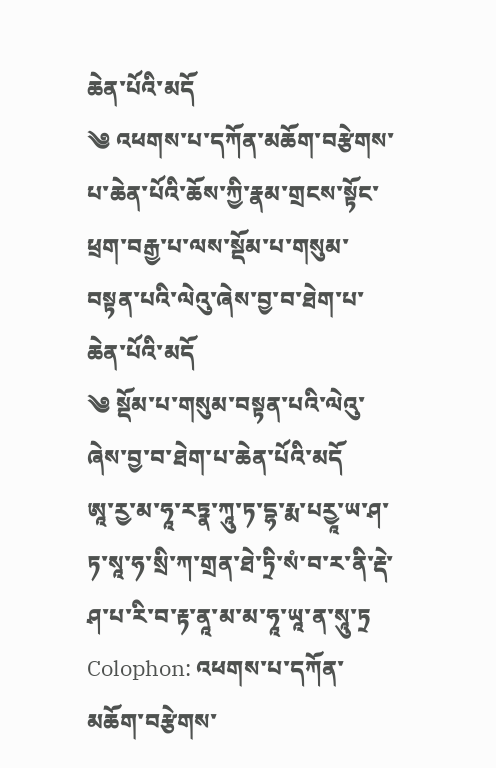ཆེན་པོའི་མདོ
༄ འཕགས་པ་དཀོན་མཆོག་བརྩེགས་པ་ཆེན་པོའི་ཆོས་ཀྱི་རྣམ་གྲངས་སྟོང་ཕྲག་བརྒྱ་པ་ལས་སྡོམ་པ་གསུམ་བསྟན་པའི་ལེའུ་ཞེས་བྱ་བ་ཐེག་པ་ཆེན་པོའི་མདོ
༄ སྡོམ་པ་གསུམ་བསྟན་པའི་ལེའུ་ཞེས་བྱ་བ་ཐེག་པ་ཆེན་པོའི་མདོ
ཨཱ་རྱ་མ་ཧཱ་རཏྣ་ཀཱུ་ཏ་དྷ་རྨ་པརྱཱ་ཡ་ཤ་ཏ་སཱ་ཧ་སྲི་ཀ་གྲན་ཐེ་ཏྲི་སཾ་བ་ར་ནི་རྡེ་ཤ་པ་རི་བ་རྟ་ནཱ་མ་མ་ཧཱ་ཡཱ་ན་སཱུ་ཏྲ
Colophon: འཕགས་པ་དཀོན་མཆོག་བརྩེགས་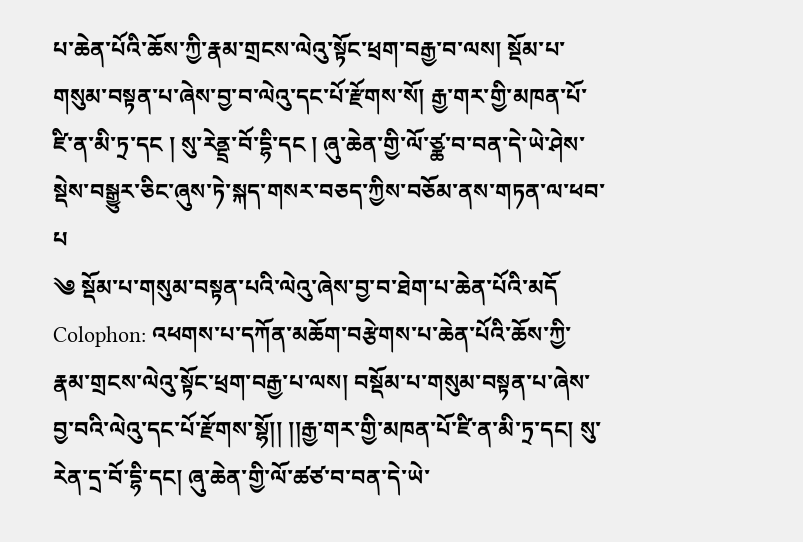པ་ཆེན་པོའི་ཆོས་ཀྱི་རྣམ་གྲངས་ལེའུ་སྟོང་ཕྲག་བརྒྱ་བ་ལས། སྡོམ་པ་གསུམ་བསྟན་པ་ཞེས་བྱ་བ་ལེའུ་དང་པོ་རྫོགས་སོ། རྒྱ་གར་གྱི་མཁན་པོ་ཛི་ན་མི་ཏྲ་དང ། སུ་རེནྡྲ་བོ་དྷི་དང ། ཞུ་ཆེན་གྱི་ལོ་ཙྪ་བ་བན་དེ་ཡེ་ཤེས་སྡེས་བསྒྱུར་ཅིང་ཞུས་ཏེ་སྐད་གསར་བཅད་ཀྱིས་བཅོམ་ནས་གཏན་ལ་ཕབ་པ
༄ སྡོམ་པ་གསུམ་བསྟན་པའི་ལེའུ་ཞེས་བྱ་བ་ཐེག་པ་ཆེན་པོའི་མདོ
Colophon: འཕགས་པ་དཀོན་མཆོག་བརྩེགས་པ་ཆེན་པོའི་ཆོས་ཀྱི་རྣམ་གྲངས་ལེའུ་སྟོང་ཕྲག་བརྒྱ་པ་ལས། བསྡོམ་པ་གསུམ་བསྟན་པ་ཞེས་བྱ་བའི་ལེའུ་དང་པོ་རྫོགས་སྷོ།། །།རྒྱ་གར་གྱི་མཁན་པོ་ཛི་ན་མི་ཏྲ་དང། སུ་རེན་དྲ་བོ་དྷི་དང། ཞུ་ཆེན་གྱི་ལོ་ཚཙ་བ་བན་དེ་ཡེ་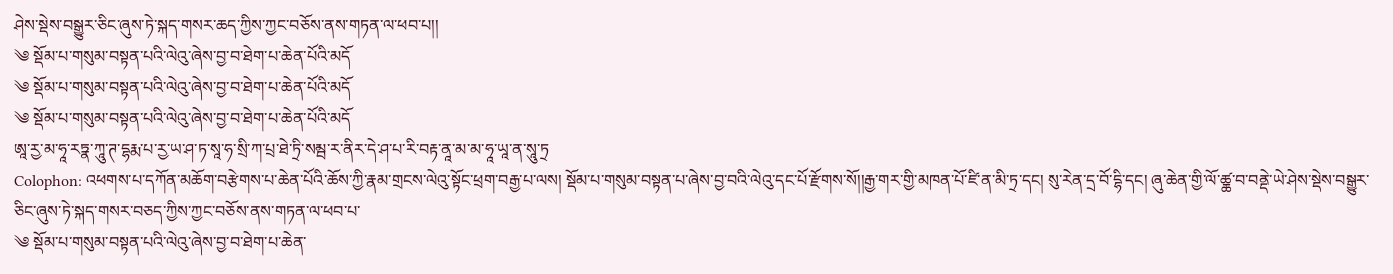ཤེས་སྡེས་བསྒྱུར་ཅིང་ཞུས་ཏེ་སྐད་གསར་ཆད་ཀྱིས་ཀྱང་བཅོས་ནས་གཏན་ལ་ཕབ་པ།།
༄ སྡོམ་པ་གསུམ་བསྟན་པའི་ལེའུ་ཞེས་བྱ་བ་ཐེག་པ་ཆེན་པོའི་མདོ
༄ སྡོམ་པ་གསུམ་བསྟན་པའི་ལེའུ་ཞེས་བྱ་བ་ཐེག་པ་ཆེན་པོའི་མདོ
༄ སྡོམ་པ་གསུམ་བསྟན་པའི་ལེའུ་ཞེས་བྱ་བ་ཐེག་པ་ཆེན་པོའི་མདོ
ཨཱ་ཪྱ་མ་ཧཱ་རཏྣ་ཀཱུ་ཊ་དྷརྨ་པ་ཪྱ་ཡ་ཤ་ཏ་སཱ་ཧ་སྲི་ཀ་པྲ་ཐེ་ཏྲི་སམྦ་ར་ནིར་དེ་ཤ་པ་རི་བརྟ་ནཱ་མ་མ་ཧཱ་ཡཱ་ན་སཱུ་ཏྲ
Colophon: འཕགས་པ་དཀོན་མཆོག་བརྩེགས་པ་ཆེན་པོའི་ཆོས་ཀྱི་རྣམ་གྲངས་ལེའུ་སྟོང་ཕྲག་བརྒྱ་པ་ལས། སྡོམ་པ་གསུམ་བསྟན་པ་ཞེས་བྱ་བའི་ལེའུ་དང་པོ་རྫོགས་སོ།།རྒྱ་གར་གྱི་མཁན་པོ་ཛི་ན་མི་ཏྲ་དང། སུ་རེན་དྲ་བོ་དྷི་དང། ཞུ་ཆེན་གྱི་ལོ་ཚྖ་བ་བནྡེ་ཡེ་ཤེས་སྡེས་བསྒྱུར་ཅིང་ཞུས་ཏེ་སྐད་གསར་བཅད་ཀྱིས་ཀྱང་བཅོས་ནས་གཏན་ལ་ཕབ་པ་
༄ སྡོམ་པ་གསུམ་བསྟན་པའི་ལེའུ་ཞེས་བྱ་བ་ཐེག་པ་ཆེན་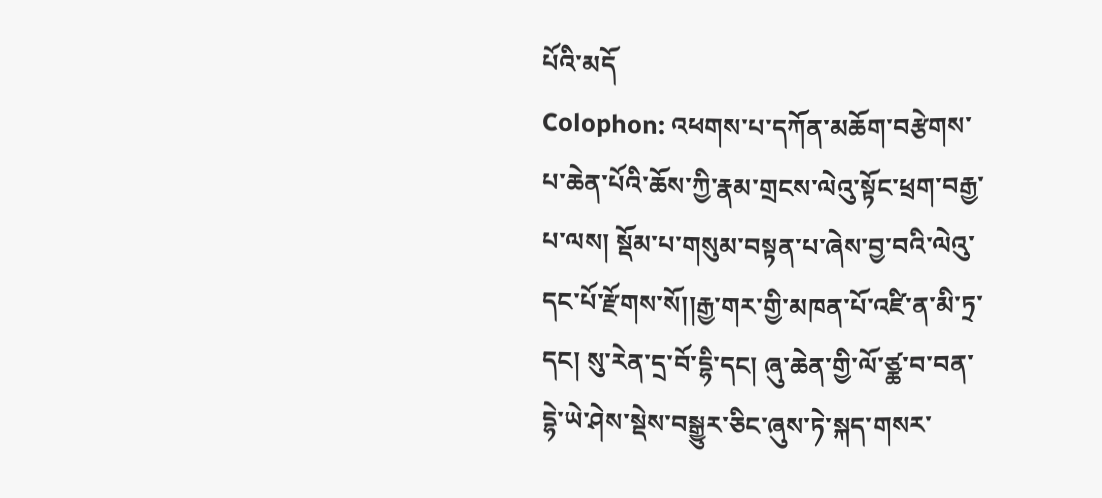པོའི་མདོ
Colophon: འཕགས་པ་དཀོན་མཆོག་བརྩེགས་པ་ཆེན་པོའི་ཆོས་ཀྱི་རྣམ་གྲངས་ལེའུ་སྟོང་ཕྲག་བརྒྱ་པ་ལས། སྡོམ་པ་གསུམ་བསྟན་པ་ཞེས་བྱ་བའི་ལེའུ་དང་པོ་རྫོགས་སོ།།རྒྱ་གར་གྱི་མཁན་པོ་འཛི་ན་མི་ཏྲ་དང། སུ་རེན་དྲ་བོ་དྷི་དང། ཞུ་ཆེན་གྱི་ལོ་ཙྪ་བ་བན་དྷེ་ཡེ་ཤེས་སྡེས་བསྒྱུར་ཅིང་ཞུས་ཏེ་སྐད་གསར་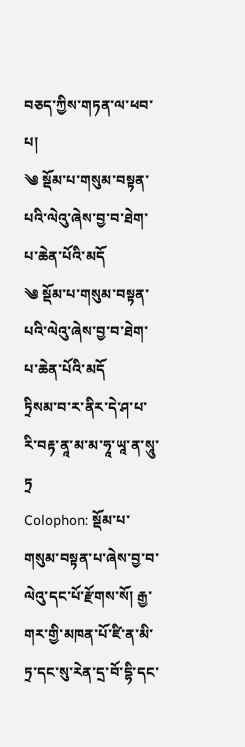བཅད་ཀྱིས་གཏན་ལ་ཕབ་པ།
༄ སྡོམ་པ་གསུམ་བསྟན་པའི་ལེའུ་ཞེས་བྱ་བ་ཐེག་པ་ཆེན་པོའི་མདོ
༄ སྡོམ་པ་གསུམ་བསྟན་པའི་ལེའུ་ཞེས་བྱ་བ་ཐེག་པ་ཆེན་པོའི་མདོ
ཏྲིསམ་བ་ར་ནིར་དེ་ཤ་པ་རི་བརྟ་ནཱ་མ་མ་ཧཱ་ཡཱ་ན་སཱུ་ཏྲ
Colophon: སྡོམ་པ་གསུམ་བསྟན་པ་ཞེས་བྱ་བ་ལེའུ་དང་པོ་རྫོགས་སོ། རྒྱ་གར་གྱི་མཁན་པོ་ཛི་ན་མི་ཏྲ་དང་སུ་རེན་དྲ་བོ་དྷི་དང་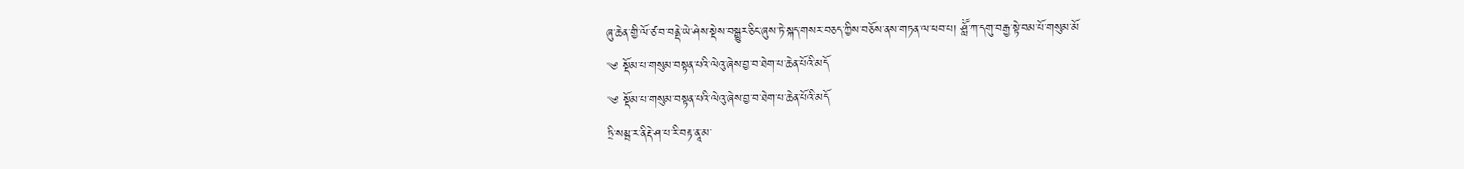ཞུ་ཆེན་གྱི་ལོ་ཙ་བ་བནྡེ་ཡེ་ཤེས་སྡེས་བསྒྱུར་ཅིང་ཞུས་ཏེ་སྐད་གསར་བཅད་ཀྱིས་བཅོས་ནས་གཏན་ལ་ཕབ་པ། ཤླཽ་ཀ་དགུ་བརྒྱ་སྟེ་བམ་པོ་གསུམ་མོ
༄ སྡོམ་པ་གསུམ་བསྟན་པའི་ལེའུ་ཞེས་བྱ་བ་ཐེག་པ་ཆེན་པོའི་མདོ
༄ སྡོམ་པ་གསུམ་བསྟན་པའི་ལེའུ་ཞེས་བྱ་བ་ཐེག་པ་ཆེན་པོའི་མདོ
ཏྲི་སམྦ་ར་ནིརྡེ་ཤ་པ་རི་བརྟ་ནཱ་མ་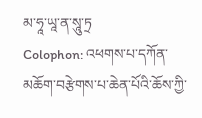མ་ཧཱ་ཡཱ་ན་སཱུ་ཏྲ
Colophon: འཕགས་པ་དཀོན་མཆོག་བརྩེགས་པ་ཆེན་པོའི་ཆོས་ཀྱི་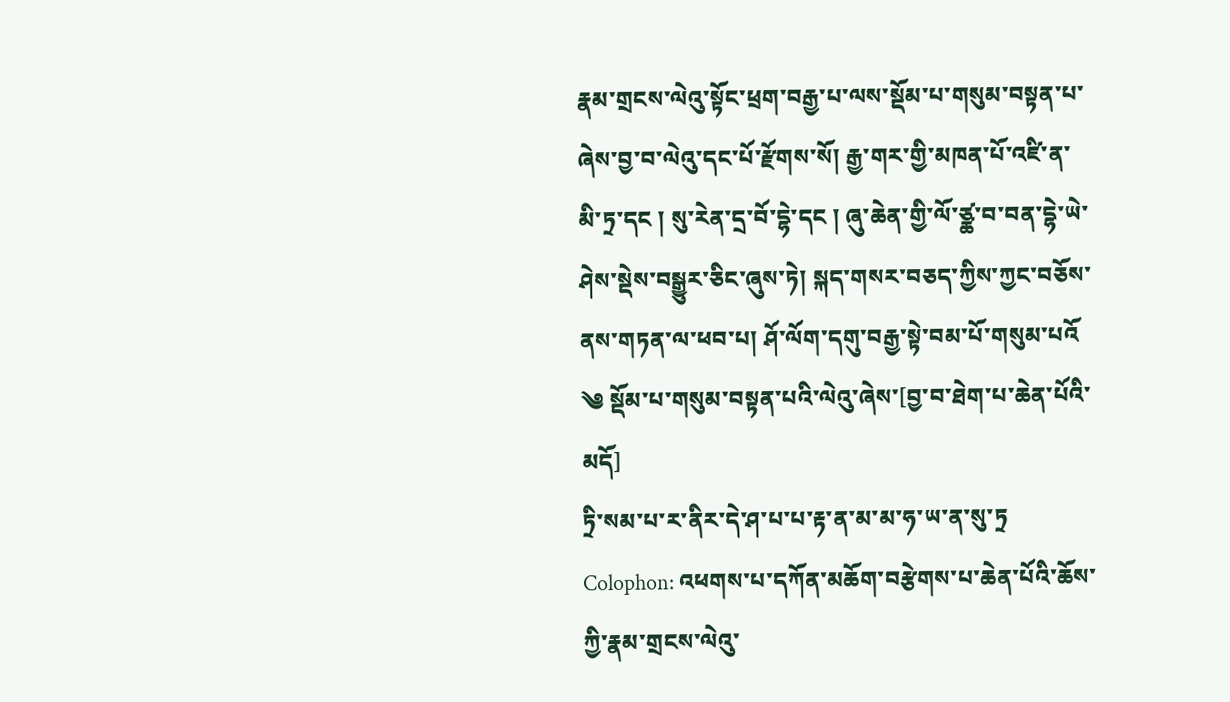རྣམ་གྲངས་ལེའུ་སྟོང་ཕྲག་བརྒྱ་པ་ལས་སྡོམ་པ་གསུམ་བསྟན་པ་ཞེས་བྱ་བ་ལེའུ་དང་པོ་རྫོགས་སོ། རྒྱ་གར་གྱི་མཁན་པོ་འཛི་ན་མི་ཏྲ་དང ། སུ་རེན་དྲ་བོ་དྷེ་དང ། ཞུ་ཆེན་གྱི་ལོ་ཙྪ་བ་བན་དྷེ་ཡེ་ཤེས་སྡེས་བསྒྱུར་ཅིང་ཞུས་ཏེ། སྐད་གསར་བཅད་ཀྱིས་ཀྱང་བཅོས་ནས་གཏན་ལ་ཕབ་པ། ཤོ་ལོག་དགུ་བརྒྱ་སྟེ་བམ་པོ་གསུམ་པའོ
༄ སྡོམ་པ་གསུམ་བསྟན་པའི་ལེའུ་ཞེས་[བྱ་བ་ཐེག་པ་ཆེན་པོའི་མདོ]
ཏྲི་སམ་པ་ར་ནིར་དེ་ཤ་པ་པ་རྟ་ན་མ་མ་ཧ་ཡ་ན་སུ་ཏྲ
Colophon: འཕགས་པ་དཀོན་མཆོག་བརྩེགས་པ་ཆེན་པོའི་ཆོས་ཀྱི་རྣམ་གྲངས་ལེའུ་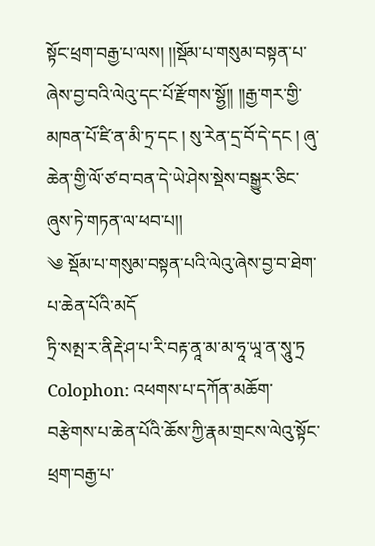སྟོང་ཕྲག་བརྒྱ་པ་ལས། །།སྡོམ་པ་གསུམ་བསྟན་པ་ཞེས་བྱ་བའི་ལེའུ་དང་པོ་རྫོགས་སྷྱོ།། །།རྒྱ་གར་གྱི་མཁན་པོ་ཛི་ན་མི་ཏྲ་དང ། སུ་རེན་དྲ་བོ་དེ་དང ། ཞུ་ཆེན་གྱི་ལོ་ཙ་བ་བན་དེ་ཡེ་ཤེས་སྡེས་བསྒྱུར་ཅིང་ཞུས་ཏེ་གཏན་ལ་ཕབ་པ།།
༄ སྡོམ་པ་གསུམ་བསྟན་པའི་ལེའུ་ཞེས་བྱ་བ་ཐེག་པ་ཆེན་པོའི་མདོ
ཏྲི་སམྤ་ར་ནིརྡེ་ཤ་པ་རི་བརྟ་ནཱ་མ་མ་ཧཱ་ཡཱ་ན་སཱུ་ཏྲ
Colophon: འཕགས་པ་དཀོན་མཆོག་བརྩེགས་པ་ཆེན་པོའི་ཆོས་ཀྱི་རྣམ་གྲངས་ལེའུ་སྟོང་ཕྲག་བརྒྱ་པ་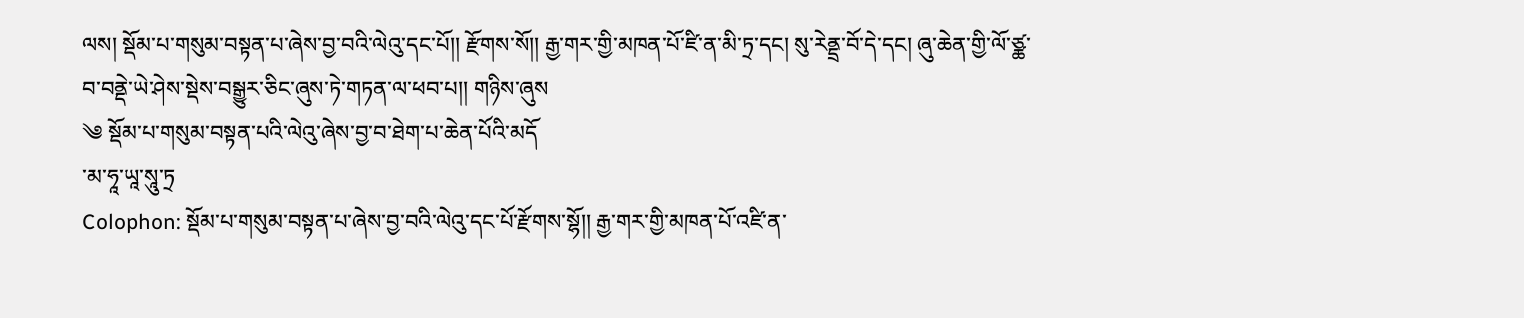ལས། སྡོམ་པ་གསུམ་བསྟན་པ་ཞེས་བྱ་བའི་ལེའུ་དང་པོ།། རྫོགས་སོ།། རྒྱ་གར་གྱི་མཁན་པོ་ཛི་ན་མི་ཏྲ་དང། སུ་རེནྡྲ་བོ་དེ་དང། ཞུ་ཆེན་གྱི་ལོ་ཙྪ་བ་བནྡེ་ཡེ་ཤེས་སྡེས་བསྒྱུར་ཅིང་ཞུས་ཏེ་གཏན་ལ་ཕབ་པ།། གཉིས་ཞུས
༄ སྡོམ་པ་གསུམ་བསྟན་པའི་ལེའུ་ཞེས་བྱ་བ་ཐེག་པ་ཆེན་པོའི་མདོ
་མ་ཧཱ་ཡཱ་སཱུ་ཏྲ
Colophon: སྡོམ་པ་གསུམ་བསྟན་པ་ཞེས་བྱ་བའི་ལེའུ་དང་པོ་རྫོགས་སྷོ།། རྒྱ་གར་གྱི་མཁན་པོ་འཛི་ན་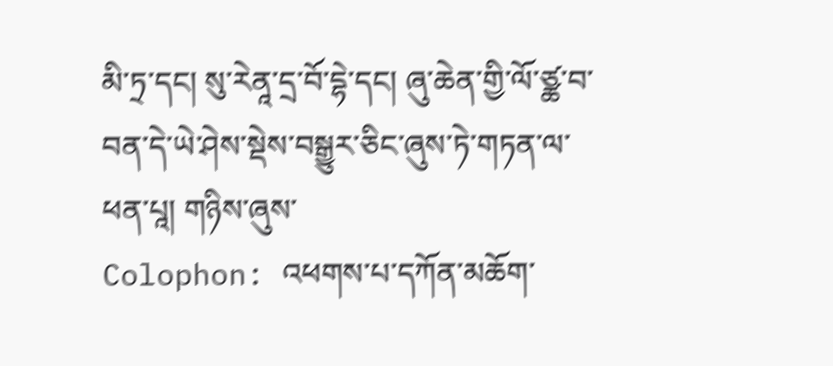མི་ཏྲ་དང། སུ་རེནཱ་དྲ་བོ་དྷེ་དང། ཞུ་ཆེན་གྱི་ལོ་ཙྪ་བ་བན་དེ་ཡེ་ཤེས་སྡེས་བསྒྱུར་ཅིང་ཞུས་ཏེ་གཏན་ལ་ཕན་པཱ། གཉིས་ཞུས་
Colophon: འཕགས་པ་དཀོན་མཆོག་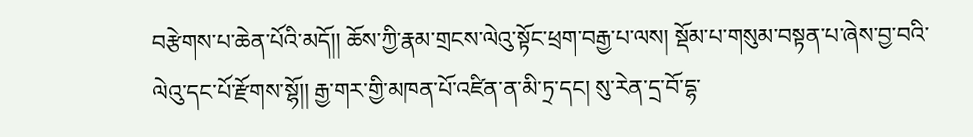བརྩེགས་པ་ཆེན་པོའི་མདོ།། ཆོས་ཀྱི་རྣམ་གྲངས་ལེའུ་སྟོང་ཕྲག་བརྒྱ་པ་ལས། སྡོམ་པ་གསུམ་བསྟན་པ་ཞེས་བྱ་བའི་ལེའུ་དང་པོ་རྫོགས་སྷོ།། རྒྱ་གར་གྱི་མཁན་པོ་འཛིན་ན་མི་ཏྲ་དང། སུ་རེན་དྲ་བོ་དྷ་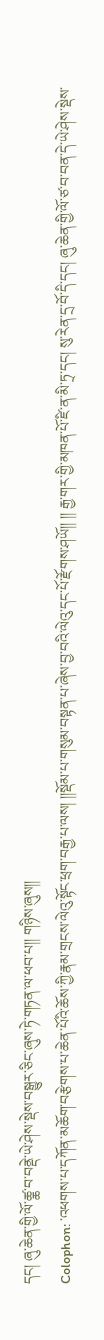དང། ཞུ་ཆེན་གྱི་ལོ་ཚྖ་བ་བནྡེ་ཡེ་ཤེས་སྡེས་བསྒྱུར་ཅིང་ཞུས་ཏེ་གཏན་ལ་ཕབ་པ།། གཉིས་ཞུས།།
Colophon: ་འཕགས་པ་དཀོན་མཆོག་བརྩེགས་པ་ཆེན་པོའི་ཆོས་ཀྱི་རྣམ་གྲངས་ལེའུ་སྟོང་ཕྲག་བརྒྱ་པ་ལས། །།སྡོམ་པ་གསུམ་བསྟན་པ་ཞེས་བྱ་བའི་ལེའུ་དང་པོ་རྫོགས་ཤཡོ།། །། རྒྱ་གར་གྱི་མཁན་པོ་ཛི་ན་མི་ཏྲ་དང། སུ་རེན་དྲ་བོ་དི་དང། ཞུ་ཆེན་གྱི་ལོ་ཙ་བ་བན་དེ་ཡེ་ཤེས་སྡེས་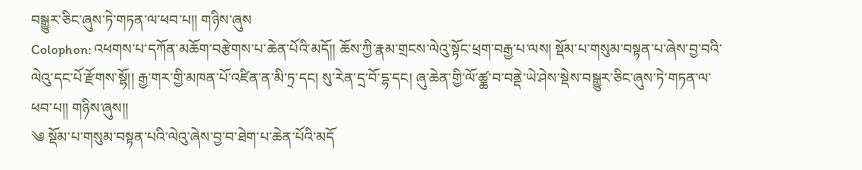བསྒྱུར་ཅིང་ཞུས་ཏེ་གཏན་ལ་ཕབ་པ།། གཉིས་ཞུས
Colophon: འཕགས་པ་དཀོན་མཆོག་བརྩེགས་པ་ཆེན་པོའི་མདོ།། ཆོས་ཀྱི་རྣམ་གྲངས་ལེའུ་སྟོང་ཕྲག་བརྒྱ་པ་ལས། སྡོམ་པ་གསུམ་བསྟན་པ་ཞེས་བྱ་བའི་ལེའུ་དང་པོ་རྫོགས་སྷོ།། རྒྱ་གར་གྱི་མཁན་པོ་འཛིན་ན་མི་ཏྲ་དང། སུ་རེན་དྲ་བོ་དྷ་དང། ཞུ་ཆེན་གྱི་ལོ་ཚྖ་བ་བནྡེ་ཡེ་ཤེས་སྡེས་བསྒྱུར་ཅིང་ཞུས་ཏེ་གཏན་ལ་ཕབ་པ།། གཉིས་ཞུས།།
༄ སྡོམ་པ་གསུམ་བསྟན་པའི་ལེའུ་ཞེས་བྱ་བ་ཐེག་པ་ཆེན་པོའི་མདོ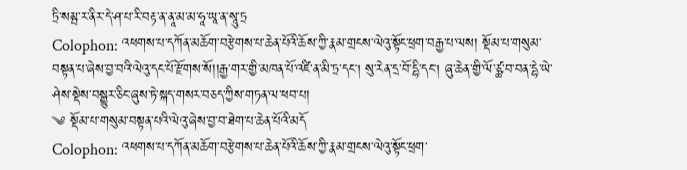ཏྲི་སམྦ་ར་ནིར་དེ་ཤ་པ་རི་བརྟ་ན་ནཱ་མ་མ་ཧཱ་ཡཱ་ན་སཱུ་ཏྲ
Colophon: འཕགས་པ་དཀོན་མཆོག་བརྩེགས་པ་ཆེན་པོའི་ཆོས་ཀྱི་རྣམ་གྲངས་ལེའུ་སྟོང་ཕྲག་བརྒྱ་པ་ལས། སྡོམ་པ་གསུམ་བསྟན་པ་ཞེས་བྱ་བའི་ལེའུ་དང་པོ་རྫོགས་སོ།།རྒྱ་གར་གྱི་མཁན་པོ་འཛི་ན་མི་ཏྲ་དང། སུ་རེན་དྲ་བོ་དྷི་དང། ཞུ་ཆེན་གྱི་ལོ་ཙྪ་བ་བན་དྷེ་ཡེ་ཤེས་སྡེས་བསྒྱུར་ཅིང་ཞུས་ཏེ་སྐད་གསར་བཅད་ཀྱིས་གཏན་ལ་ཕབ་པ།
༄ སྡོམ་པ་གསུམ་བསྟན་པའི་ལེའུ་ཞེས་བྱ་བ་ཐེག་པ་ཆེན་པོའི་མདོ
Colophon: འཕགས་པ་དཀོན་མཆོག་བརྩེགས་པ་ཆེན་པོའི་ཆོས་ཀྱི་རྣམ་གྲངས་ལེའུ་སྟོང་ཕྲག་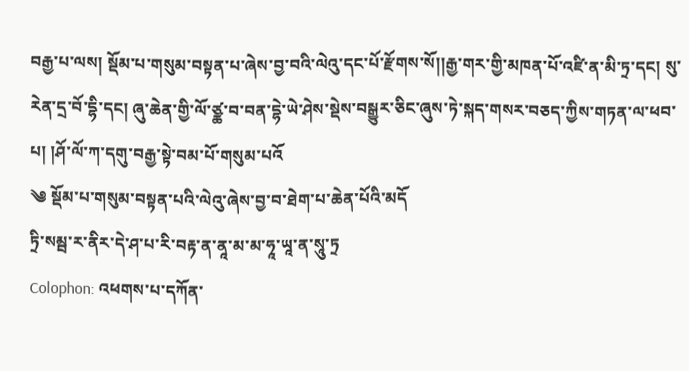བརྒྱ་པ་ལས། སྡོམ་པ་གསུམ་བསྟན་པ་ཞེས་བྱ་བའི་ལེའུ་དང་པོ་རྫོགས་སོ།།རྒྱ་གར་གྱི་མཁན་པོ་འཛི་ན་མི་ཏྲ་དང། སུ་རེན་དྲ་བོ་དྷི་དང། ཞུ་ཆེན་གྱི་ལོ་ཙྪ་བ་བན་དྷེ་ཡེ་ཤེས་སྡེས་བསྒྱུར་ཅིང་ཞུས་ཏེ་སྐད་གསར་བཅད་ཀྱིས་གཏན་ལ་ཕབ་པ། །ཤོ་ལོ་ཀ་དགུ་བརྒྱ་སྟེ་བམ་པོ་གསུམ་པའོ
༄ སྡོམ་པ་གསུམ་བསྟན་པའི་ལེའུ་ཞེས་བྱ་བ་ཐེག་པ་ཆེན་པོའི་མདོ
ཏྲི་སམྦ་ར་ནིར་དེ་ཤ་པ་རི་བརྟ་ན་ནཱ་མ་མ་ཧཱ་ཡཱ་ན་སཱུ་ཏྲ
Colophon: འཕགས་པ་དཀོན་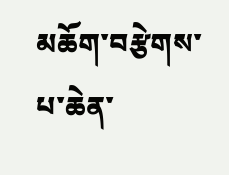མཆོག་བརྩེགས་པ་ཆེན་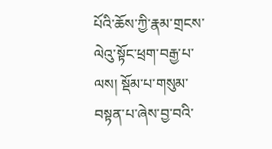པོའི་ཆོས་ཀྱི་རྣམ་གྲངས་ལེའུ་སྟོང་ཕྲག་བརྒྱ་པ་ལས། སྡོམ་པ་གསུམ་བསྟན་པ་ཞེས་བྱ་བའི་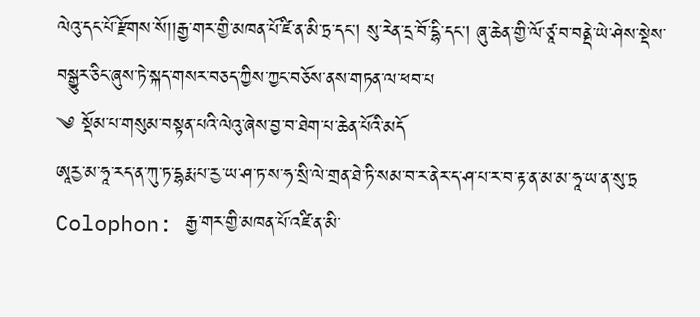ལེའུ་དང་པོ་རྫོགས་སོ།།རྒྱ་གར་གྱི་མཁན་པོ་ཛི་ན་མི་ཏྲ་དང། སུ་རེན་དྲ་བོ་དྷི་དང། ཞུ་ཆེན་གྱི་ལོ་ཙཱ་བ་བནྡེ་ཡེ་ཤེས་སྡེས་བསྒྱུར་ཅིང་ཞུས་ཏེ་སྐད་གསར་བཅད་ཀྱིས་ཀྱང་བཅོས་ནས་གཏན་ལ་ཕབ་པ
༄ སྡོམ་པ་གསུམ་བསྟན་པའི་ལེའུ་ཞེས་བྱ་བ་ཐེག་པ་ཆེན་པོའི་མདོ
ཨཱརྱ་མ་ཧཱ་རད་ན་ཀུ་ཏ་དྷརྨ་པ་རྱ་ཡ་ཤ་ཏ་ས་ཧ་སྲི་ལེ་གྲན་ཐེ་ཏི་སམ་བ་ར་ནེར་ད་ཤ་པ་ར་བ་རྟ་ན་མ་མ་ཧཱ་ཡ་ན་སུ་ཏྲ
Colophon: རྒྱ་གར་གྱི་མཁན་པོ་འཛི་ན་མི་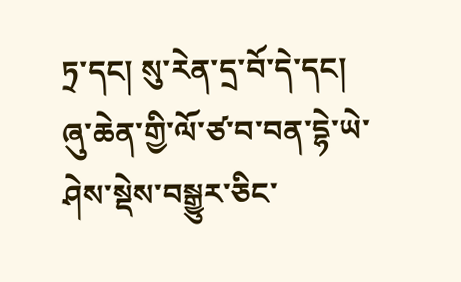ཏྲ་དང། སུ་རེན་དྲ་བོ་དེ་དང། ཞུ་ཆེན་གྱི་ལོ་ཙ་བ་བན་དྷེ་ཡེ་ཤེས་སྡེས་བསྒྱུར་ཅིང་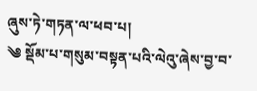ཞུས་ཏེ་གཏན་ལ་ཕབ་པ།
༄ སྡོམ་པ་གསུམ་བསྟན་པའི་ལེའུ་ཞེས་བྱ་བ་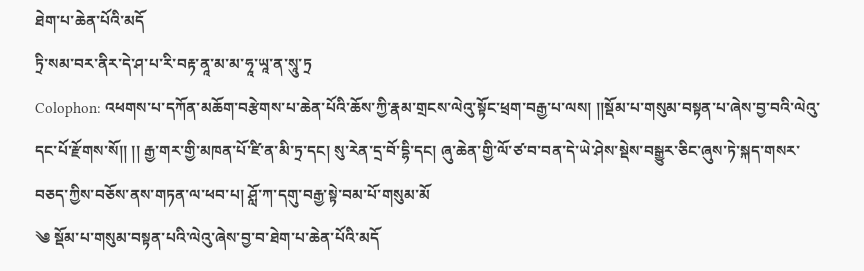ཐེག་པ་ཆེན་པོའི་མདོ
ཏྲི་སམ་བར་ནིར་དེ་ཤ་པ་རི་བརྟ་ནཱ་མ་མ་ཧཱ་ཡཱ་ན་སཱུ་ཏྲ
Colophon: འཕགས་པ་དཀོན་མཆོག་བརྩེགས་པ་ཆེན་པོའི་ཆོས་ཀྱི་རྣམ་གྲངས་ལེའུ་སྟོང་ཕྲག་བརྒྱ་པ་ལས། །།སྡོམ་པ་གསུམ་བསྟན་པ་ཞེས་བྱ་བའི་ལེའུ་དང་པོ་རྫོགས་སོ།། །། རྒྱ་གར་གྱི་མཁན་པོ་ཛི་ན་མི་ཏྲ་དང། སུ་རེན་དྲ་བོ་དྷི་དང། ཞུ་ཆེན་གྱི་ལོ་ཙ་བ་བན་དེ་ཡེ་ཤེས་སྡེས་བསྒྱུར་ཅིང་ཞུས་ཏེ་སྐད་གསར་བཅད་ཀྱིས་བཅོས་ནས་གཏན་ལ་ཕབ་པ། ཤློ་ཀ་དགུ་བརྒྱ་སྟེ་བམ་པོ་གསུམ་མོ
༄ སྡོམ་པ་གསུམ་བསྟན་པའི་ལེའུ་ཞེས་བྱ་བ་ཐེག་པ་ཆེན་པོའི་མདོ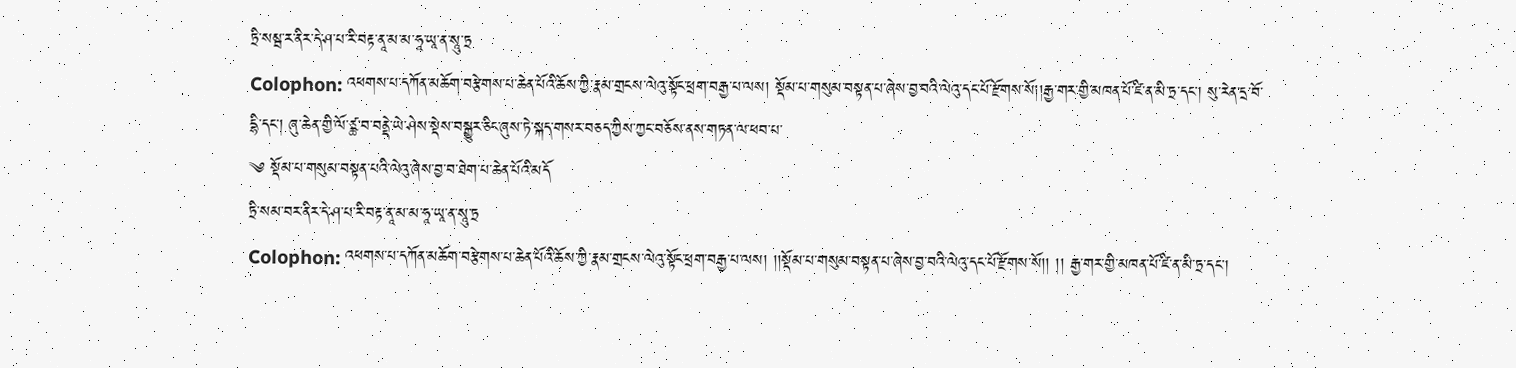ཏྲི་སམྦ་ར་ནིར་དེ་ཤ་པ་རི་བརྟ་ནཱ་མ་མ་ཧཱ་ཡཱ་ན་སཱུ་ཏྲ
Colophon: འཕགས་པ་དཀོན་མཆོག་བརྩེགས་པ་ཆེན་པོའི་ཆོས་ཀྱི་རྣམ་གྲངས་ལེའུ་སྟོང་ཕྲག་བརྒྱ་པ་ལས། སྡོམ་པ་གསུམ་བསྟན་པ་ཞེས་བྱ་བའི་ལེའུ་དང་པོ་རྫོགས་སོ།།རྒྱ་གར་གྱི་མཁན་པོ་ཛི་ན་མི་ཏྲ་དང། སུ་རེན་དྲ་བོ་དྷི་དང། ཞུ་ཆེན་གྱི་ལོ་ཙྪ་བ་བནྡེ་ཡེ་ཤེས་སྡེས་བསྒྱུར་ཅིང་ཞུས་ཏེ་སྐད་གསར་བཅད་ཀྱིས་ཀྱང་བཅོས་ནས་གཏན་ལ་ཕབ་པ་
༄ སྡོམ་པ་གསུམ་བསྟན་པའི་ལེའུ་ཞེས་བྱ་བ་ཐེག་པ་ཆེན་པོའི་མདོ
ཏྲི་སམ་བར་ནིར་དེ་ཤ་པ་རི་བརྟ་ནཱ་མ་མ་ཧཱ་ཡཱ་ན་སཱུ་ཏྲ
Colophon: འཕགས་པ་དཀོན་མཆོག་བརྩེགས་པ་ཆེན་པོའི་ཆོས་ཀྱི་རྣམ་གྲངས་ལེའུ་སྟོང་ཕྲག་བརྒྱ་པ་ལས། །།སྡོམ་པ་གསུམ་བསྟན་པ་ཞེས་བྱ་བའི་ལེའུ་དང་པོ་རྫོགས་སོ།། །། རྒྱ་གར་གྱི་མཁན་པོ་ཛི་ན་མི་ཏྲ་དང།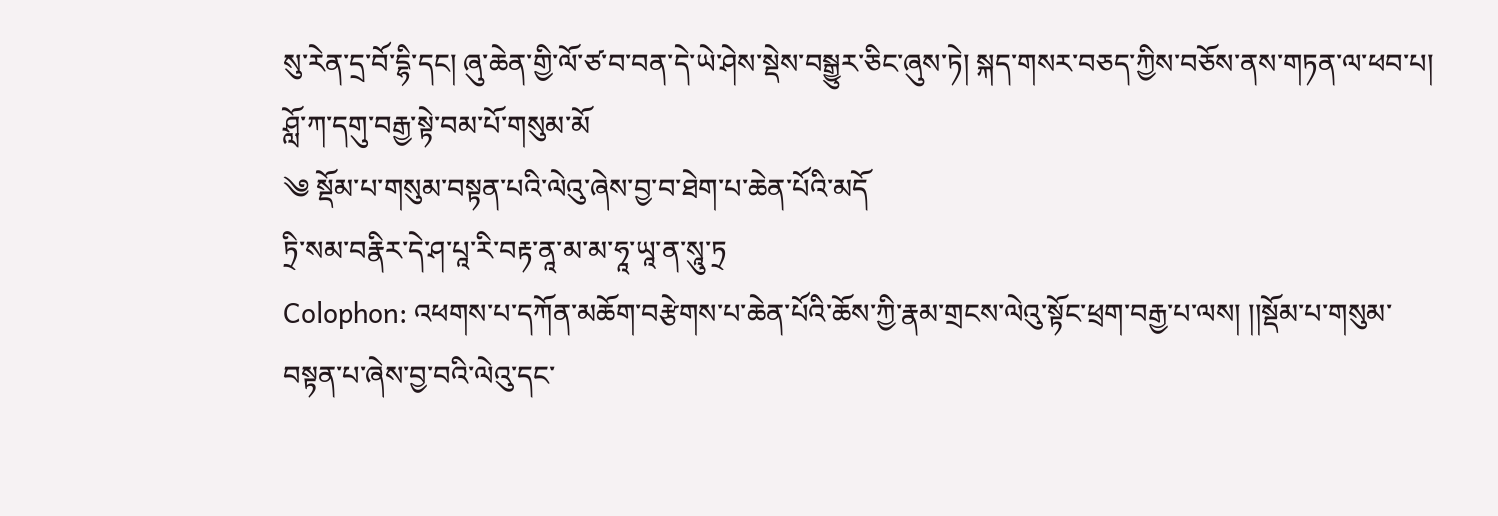སུ་རེན་དྲ་བོ་དྷི་དང། ཞུ་ཆེན་གྱི་ལོ་ཙ་བ་བན་དེ་ཡེ་ཤེས་སྡེས་བསྒྱུར་ཅིང་ཞུས་ཏེ། སྐད་གསར་བཅད་ཀྱིས་བཅོས་ནས་གཏན་ལ་ཕབ་པ། ཤློ་ཀ་དགུ་བརྒྱ་སྟེ་བམ་པོ་གསུམ་མོ
༄ སྡོམ་པ་གསུམ་བསྟན་པའི་ལེའུ་ཞེས་བྱ་བ་ཐེག་པ་ཆེན་པོའི་མདོ
ཏྲི་སམ་བརྣིར་དེ་ཤ་པཱ་རི་བརྟ་ནཱ་མ་མ་ཧཱ་ཡཱ་ན་སཱུ་ཏྲ
Colophon: འཕགས་པ་དཀོན་མཆོག་བརྩེགས་པ་ཆེན་པོའི་ཆོས་ཀྱི་རྣམ་གྲངས་ལེའུ་སྟོང་ཕྲག་བརྒྱ་པ་ལས། །།སྡོམ་པ་གསུམ་བསྟན་པ་ཞེས་བྱ་བའི་ལེའུ་དང་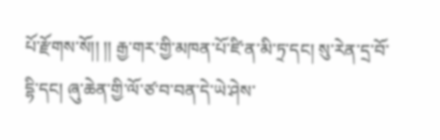པོ་རྫོགས་སོ།། །། རྒྱ་གར་གྱི་མཁན་པོ་ཛི་ན་མི་ཏྲ་དང། སུ་རེན་དྲ་བོ་དྷི་དང། ཞུ་ཆེན་གྱི་ལོ་ཙ་བ་བན་དེ་ཡེ་ཤེས་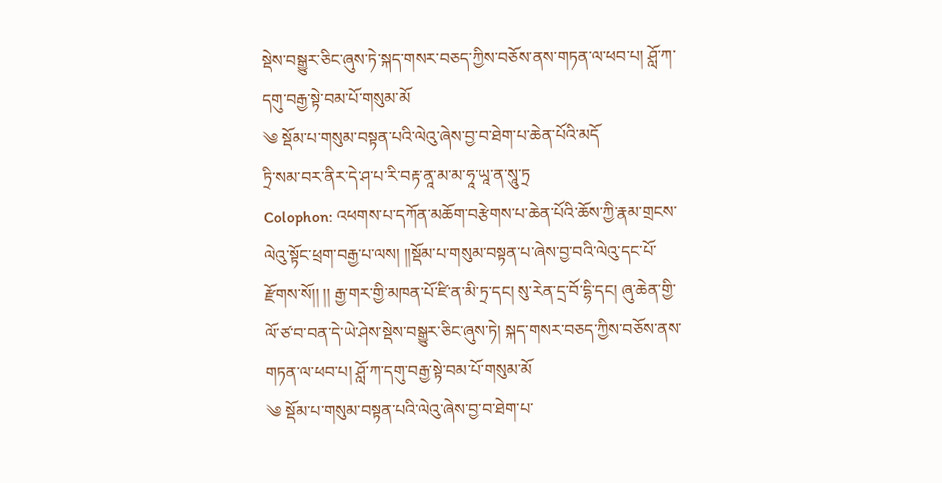སྡེས་བསྒྱུར་ཅིང་ཞུས་ཏེ་སྐད་གསར་བཅད་ཀྱིས་བཅོས་ནས་གཏན་ལ་ཕབ་པ། ཤློ་ཀ་དགུ་བརྒྱ་སྟེ་བམ་པོ་གསུམ་མོ
༄ སྡོམ་པ་གསུམ་བསྟན་པའི་ལེའུ་ཞེས་བྱ་བ་ཐེག་པ་ཆེན་པོའི་མདོ
ཏྲི་སམ་བར་ནིར་དེ་ཤ་པ་རི་བརྟ་ནཱ་མ་མ་ཧཱ་ཡཱ་ན་སཱུ་ཏྲ
Colophon: འཕགས་པ་དཀོན་མཆོག་བརྩེགས་པ་ཆེན་པོའི་ཆོས་ཀྱི་རྣམ་གྲངས་ལེའུ་སྟོང་ཕྲག་བརྒྱ་པ་ལས། །།སྡོམ་པ་གསུམ་བསྟན་པ་ཞེས་བྱ་བའི་ལེའུ་དང་པོ་རྫོགས་སོ།། །། རྒྱ་གར་གྱི་མཁན་པོ་ཛི་ན་མི་ཏྲ་དང། སུ་རེན་དྲ་བོ་དྷི་དང། ཞུ་ཆེན་གྱི་ལོ་ཙ་བ་བན་དེ་ཡེ་ཤེས་སྡེས་བསྒྱུར་ཅིང་ཞུས་ཏེ། སྐད་གསར་བཅད་ཀྱིས་བཅོས་ནས་གཏན་ལ་ཕབ་པ། ཤློ་ཀ་དགུ་བརྒྱ་སྟེ་བམ་པོ་གསུམ་མོ
༄ སྡོམ་པ་གསུམ་བསྟན་པའི་ལེའུ་ཞེས་བྱ་བ་ཐེག་པ་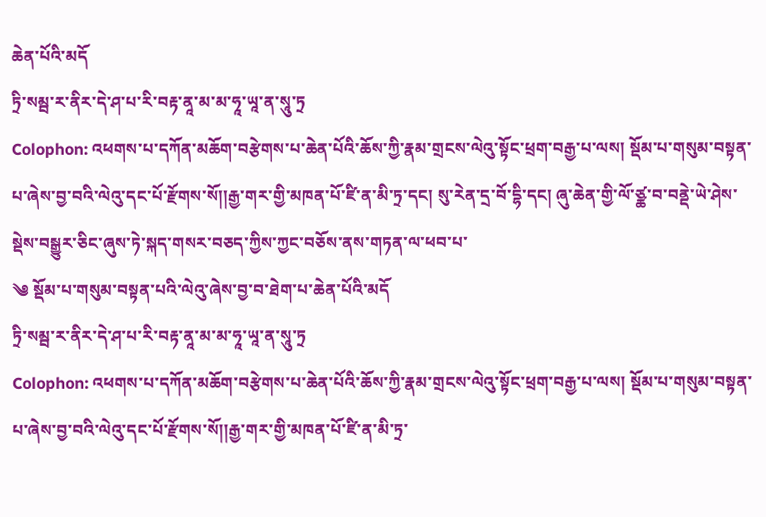ཆེན་པོའི་མདོ
ཏྲི་སམྦ་ར་ནིར་དེ་ཤ་པ་རི་བརྟ་ནཱ་མ་མ་ཧཱ་ཡཱ་ན་སཱུ་ཏྲ
Colophon: འཕགས་པ་དཀོན་མཆོག་བརྩེགས་པ་ཆེན་པོའི་ཆོས་ཀྱི་རྣམ་གྲངས་ལེའུ་སྟོང་ཕྲག་བརྒྱ་པ་ལས། སྡོམ་པ་གསུམ་བསྟན་པ་ཞེས་བྱ་བའི་ལེའུ་དང་པོ་རྫོགས་སོ།།རྒྱ་གར་གྱི་མཁན་པོ་ཛི་ན་མི་ཏྲ་དང། སུ་རེན་དྲ་བོ་དྷི་དང། ཞུ་ཆེན་གྱི་ལོ་ཙྪ་བ་བནྡེ་ཡེ་ཤེས་སྡེས་བསྒྱུར་ཅིང་ཞུས་ཏེ་སྐད་གསར་བཅད་ཀྱིས་ཀྱང་བཅོས་ནས་གཏན་ལ་ཕབ་པ་
༄ སྡོམ་པ་གསུམ་བསྟན་པའི་ལེའུ་ཞེས་བྱ་བ་ཐེག་པ་ཆེན་པོའི་མདོ
ཏྲི་སམྦ་ར་ནིར་དེ་ཤ་པ་རི་བརྟ་ནཱ་མ་མ་ཧཱ་ཡཱ་ན་སཱུ་ཏྲ
Colophon: འཕགས་པ་དཀོན་མཆོག་བརྩེགས་པ་ཆེན་པོའི་ཆོས་ཀྱི་རྣམ་གྲངས་ལེའུ་སྟོང་ཕྲག་བརྒྱ་པ་ལས། སྡོམ་པ་གསུམ་བསྟན་པ་ཞེས་བྱ་བའི་ལེའུ་དང་པོ་རྫོགས་སོ།།རྒྱ་གར་གྱི་མཁན་པོ་ཛི་ན་མི་ཏྲ་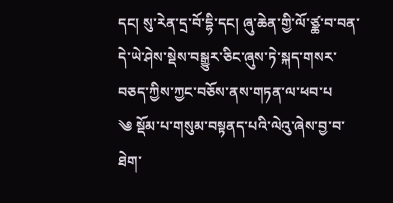དང། སུ་རེན་དྲ་བོ་དྷི་དང། ཞུ་ཆེན་གྱི་ལོ་ཙྪ་བ་བན་དེ་ཡེ་ཤེས་སྡེས་བསྒྱུར་ཅིང་ཞུས་ཏེ་སྐད་གསར་བཅད་ཀྱིས་ཀྱང་བཅོས་ནས་གཏན་ལ་ཕབ་པ
༄ སྡོམ་པ་གསུམ་བསྟནད་པའི་ལེའུ་ཞེས་བྱ་བ་ཐེག་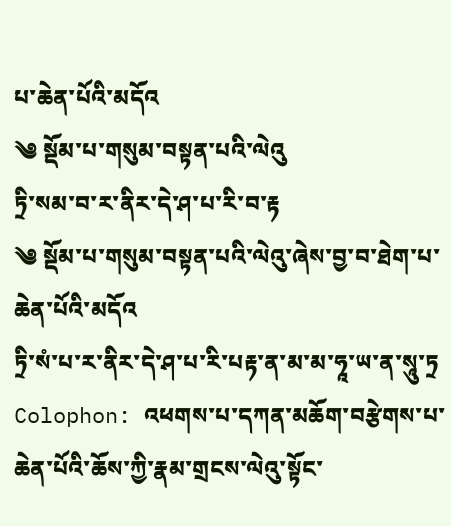པ་ཆེན་པོའི་མདོའ
༄ སྡོམ་པ་གསུམ་བསྟན་པའི་ལེའུ
ཏྲི་སམ་བ་ར་ནིར་དེ་ཤ་པ་རི་བ་རྟ
༄ སྡོམ་པ་གསུམ་བསྟན་པའི་ལེའུ་ཞེས་བྱ་བ་ཐེག་པ་ཆེན་པོའི་མདོའ
ཏྲི་སཾ་པ་ར་ནིར་དེ་ཤ་པ་རི་པརྟ་ན་མ་མ་ཧཱ་ཡ་ན་སཱུ་ཏྲ
Colophon: འཕགས་པ་དཀན་མཆོག་བརྩེགས་པ་ཆེན་པོའི་ཆོས་ཀྱི་རྣམ་གྲངས་ལེའུ་སྟོང་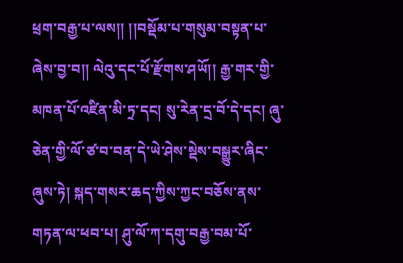ཕྲག་བརྒྱ་པ་ལས།། །།བསྡོམ་པ་གསུམ་བསྟན་པ་ཞེས་བྱ་བ།། ལེའུ་དང་པོ་རྫོགས་ཤཡོ།། རྒྱ་གར་གྱི་མཁན་པོ་འཛིན་མི་ཏྲ་དང། སུ་རེན་དྲ་བོ་དེ་དང། ཞུ་ཅེན་གྱི་ལོ་ཙ་བ་བན་དེ་ཡེ་ཤེས་སྡེས་བསྒྱུར་ཞིང་ཞུས་ཏེ། སྐད་གསར་ཆད་ཀྱིས་ཀྱང་བཅོས་ནས་གཏན་ལ་ཕབ་པ། ཤུ་ལོ་ཀ་དགུ་བརྒྱ་བམ་པོ་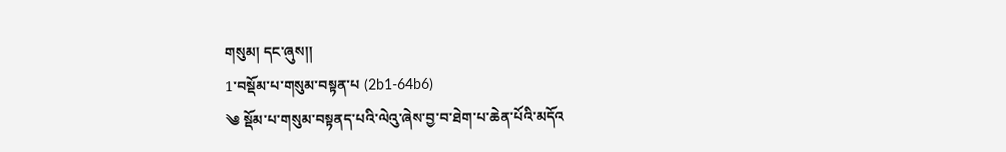གསུམ། དང་ཞུས།།
1་བསྡོམ་པ་གསུམ་བསྟན་པ (2b1-64b6)
༄ སྡོམ་པ་གསུམ་བསྟནད་པའི་ལེའུ་ཞེས་བྱ་བ་ཐེག་པ་ཆེན་པོའི་མདོའ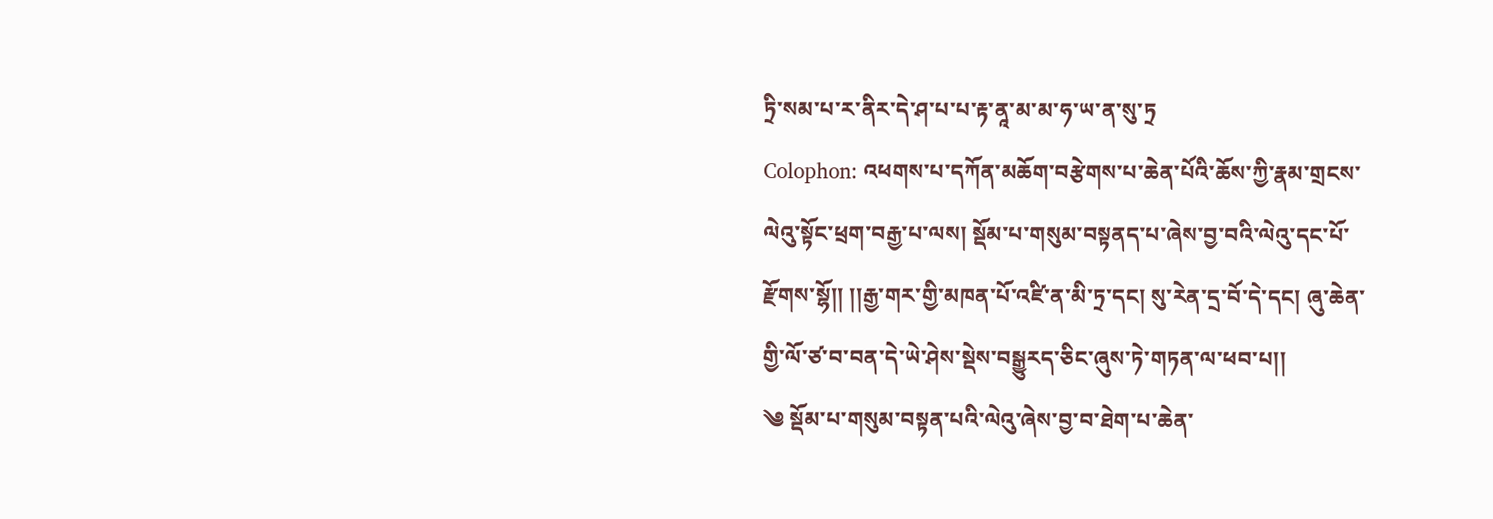ཏྲི་སམ་པ་ར་ནིར་དེ་ཤ་པ་པ་རྟ་ནཱ་མ་མ་ཧ་ཡ་ན་སུ་ཏྲ
Colophon: འཕགས་པ་དཀོན་མཆོག་བརྩེགས་པ་ཆེན་པོའི་ཆོས་ཀྱི་རྣམ་གྲངས་ལེའུ་སྟོང་ཕྲག་བརྒྱ་པ་ལས། སྡོམ་པ་གསུམ་བསྟནད་པ་ཞེས་བྱ་བའི་ལེའུ་དང་པོ་རྫོགས་སྷོ།། །།རྒྱ་གར་གྱི་མཁན་པོ་འཛི་ན་མི་ཏྲ་དང། སུ་རེན་དྲ་བོ་དེ་དང། ཞུ་ཆེན་གྱི་ལོ་ཙ་བ་བན་དེ་ཡེ་ཤེས་སྡེས་བསྒྱུརད་ཅིང་ཞུས་ཏེ་གཏན་ལ་ཕབ་པ།།
༄ སྡོམ་པ་གསུམ་བསྟན་པའི་ལེའུ་ཞེས་བྱ་བ་ཐེག་པ་ཆེན་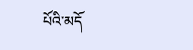པོའི་མདོ